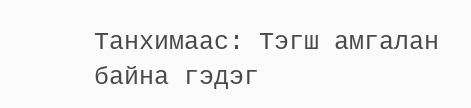Танхимаас: Тэгш амгалан байна гэдэг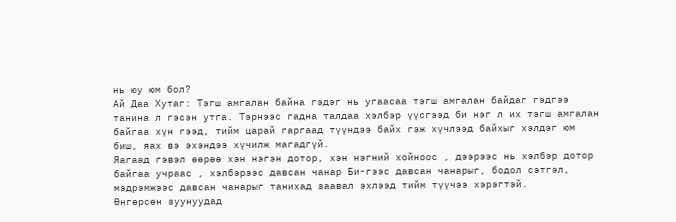нь юу юм бол?
Ай Даа Хутаг: Тэгш амгалан байна гэдэг нь угаасаа тэгш амгалан байдаг гэдгээ танина л гэсэн утга. Тэрнээс гадна талдаа хэлбэр үүсгээд би нэг л их тэгш амгалан байгаа хүн гээд, тийм царай гаргаад түүндээ байх гэж хүчлээд байхыг хэлдэг юм биш, яах вэ эхэндээ хүчилж магадгүй.
Яагаад гэвэл өөрөө хэн нэгэн дотор, хэн нэгний хойноос , дээрээс нь хэлбэр дотор байгаа учраас , хэлбэрээс давсан чанар Би-гээс давсан чанарыг, бодол сэтгэл, мэдрэмжээс давсан чанарыг танихад заавал эхлээд тийм түүчээ хэрэгтэй.
Өнгөрсөн зуунуудад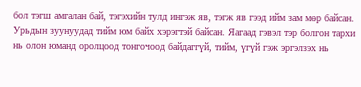бол тэгш амгалан бай, тэгэхийн тулд ингэж яв, тэгж яв гээд ийм зам мөр байсан. Урьдын зуунуудад тийм юм байх хэрэгтэй байсан. Яагаад гэвэл тэр болгон тархи нь олон юманд оролцоод тонгочоод байдаггүй, тийм, үгүй гэж эргэлзэх нь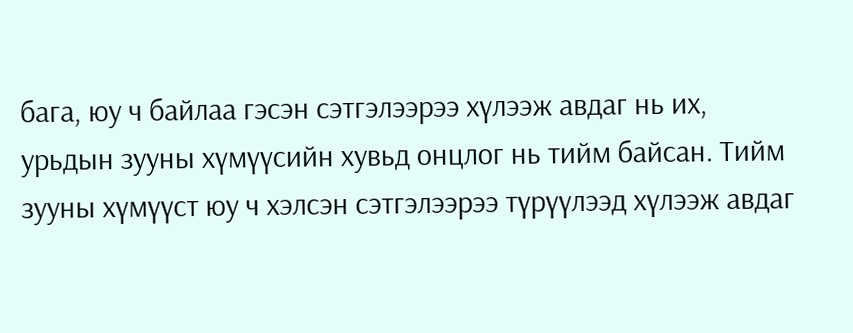бага, юу ч байлаа гэсэн сэтгэлээрээ хүлээж авдаг нь их, урьдын зууны хүмүүсийн хувьд онцлог нь тийм байсан. Тийм зууны хүмүүст юу ч хэлсэн сэтгэлээрээ түрүүлээд хүлээж авдаг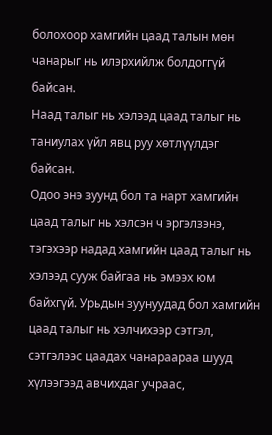болохоор хамгийн цаад талын мөн чанарыг нь илэрхийлж болдоггүй байсан.
Наад талыг нь хэлээд цаад талыг нь таниулах үйл явц руу хөтлүүлдэг байсан.
Одоо энэ зуунд бол та нарт хамгийн цаад талыг нь хэлсэн ч эргэлзэнэ, тэгэхээр надад хамгийн цаад талыг нь хэлээд сууж байгаа нь эмээх юм байхгүй. Урьдын зуунуудад бол хамгийн цаад талыг нь хэлчихээр сэтгэл, сэтгэлээс цаадах чанараараа шууд хүлээгээд авчихдаг учраас,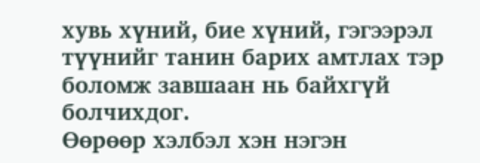хувь хүний, бие хүний, гэгээрэл түүнийг танин барих амтлах тэр боломж завшаан нь байхгүй болчихдог.
Өөрөөр хэлбэл хэн нэгэн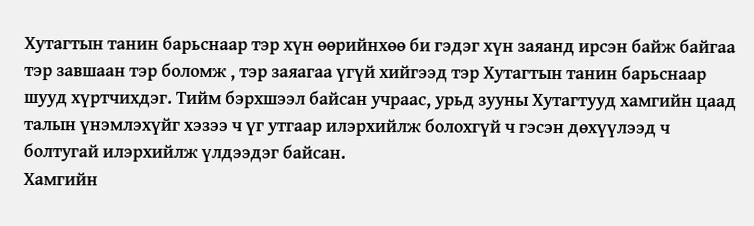Хутагтын танин барьснаар тэр хүн өөрийнхөө би гэдэг хүн заяанд ирсэн байж байгаа тэр завшаан тэр боломж , тэр заяагаа үгүй хийгээд тэр Хутагтын танин барьснаар шууд хүртчихдэг. Тийм бэрхшээл байсан учраас, урьд зууны Хутагтууд хамгийн цаад талын үнэмлэхүйг хэзээ ч үг утгаар илэрхийлж болохгүй ч гэсэн дөхүүлээд ч болтугай илэрхийлж үлдээдэг байсан.
Хамгийн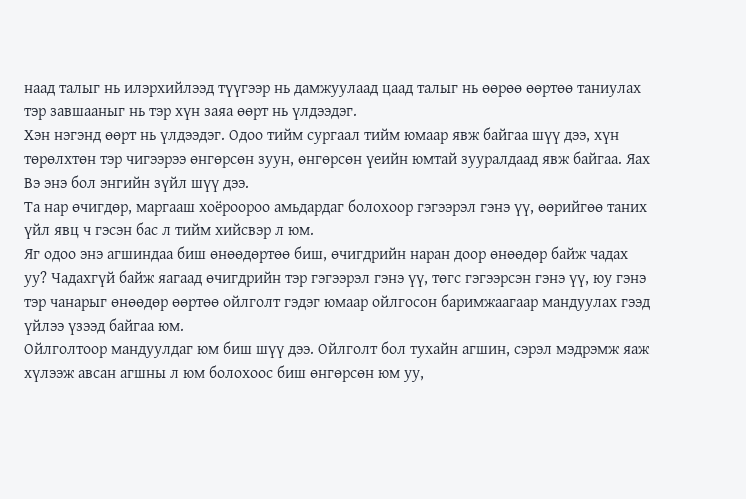наад талыг нь илэрхийлээд түүгээр нь дамжуулаад цаад талыг нь өөрөө өөртөө таниулах тэр завшааныг нь тэр хүн заяа өөрт нь үлдээдэг.
Хэн нэгэнд өөрт нь үлдээдэг. Одоо тийм сургаал тийм юмаар явж байгаа шүү дээ, хүн төрөлхтөн тэр чигээрээ өнгөрсөн зуун, өнгөрсөн үеийн юмтай зууралдаад явж байгаа. Яах Вэ энэ бол энгийн зүйл шүү дээ.
Та нар өчигдөр, маргааш хоёроороо амьдардаг болохоор гэгээрэл гэнэ үү, өөрийгөө таних үйл явц ч гэсэн бас л тийм хийсвэр л юм.
Яг одоо энэ агшиндаа биш өнөөдөртөө биш, өчигдрийн наран доор өнөөдөр байж чадах уу? Чадахгүй байж яагаад өчигдрийн тэр гэгээрэл гэнэ үү, төгс гэгээрсэн гэнэ үү, юу гэнэ тэр чанарыг өнөөдөр өөртөө ойлголт гэдэг юмаар ойлгосон баримжаагаар мандуулах гээд үйлээ үзээд байгаа юм.
Ойлголтоор мандуулдаг юм биш шүү дээ. Ойлголт бол тухайн агшин, сэрэл мэдрэмж яаж хүлээж авсан агшны л юм болохоос биш өнгөрсөн юм уу,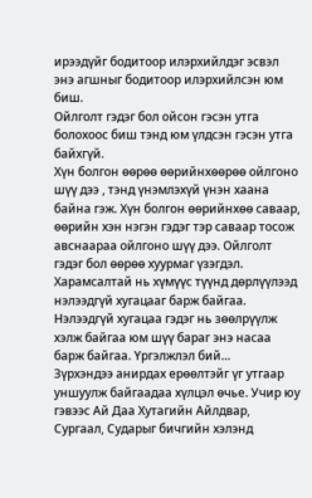ирээдүйг бодитоор илэрхийлдэг эсвэл энэ агшныг бодитоор илэрхийлсэн юм биш.
Ойлголт гэдэг бол ойсон гэсэн утга болохоос биш тэнд юм үлдсэн гэсэн утга байхгүй.
Хүн болгон өөрөө өөрийнхөөрөө ойлгоно шүү дээ , тэнд үнэмлэхүй үнэн хаана байна гэж. Хүн болгон өөрийнхөө саваар, өөрийн хэн нэгэн гэдэг тэр саваар тосож авснаараа ойлгоно шүү дээ. Ойлголт гэдэг бол өөрөө хуурмаг үзэгдэл. Харамсалтай нь хүмүүс түүнд дөрлүүлээд нэлээдгүй хугацааг барж байгаа. Нэлээдгүй хугацаа гэдэг нь зөөлрүүлж хэлж байгаа юм шүү бараг энэ насаа барж байгаа. Үргэлжлэл бий…
Зүрхэндээ анирдах ерөөлтэйг үг утгаар уншуулж байгаадаа хүлцэл өчье. Учир юу гэвээс Ай Даа Хутагийн Айлдвар, Сургаал, Сударыг бичгийн хэлэнд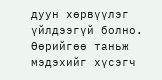дуун хөрвүүлэг үйлдээгүй болно.
Өөрийгөө таньж мэдэхийг хүсэгч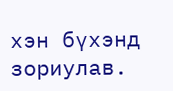хэн бүхэнд зориулав.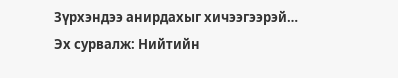Зүрхэндээ анирдахыг хичээгээрэй…
Эх сурвалж: Нийтийн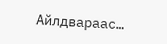Айлдвараас…